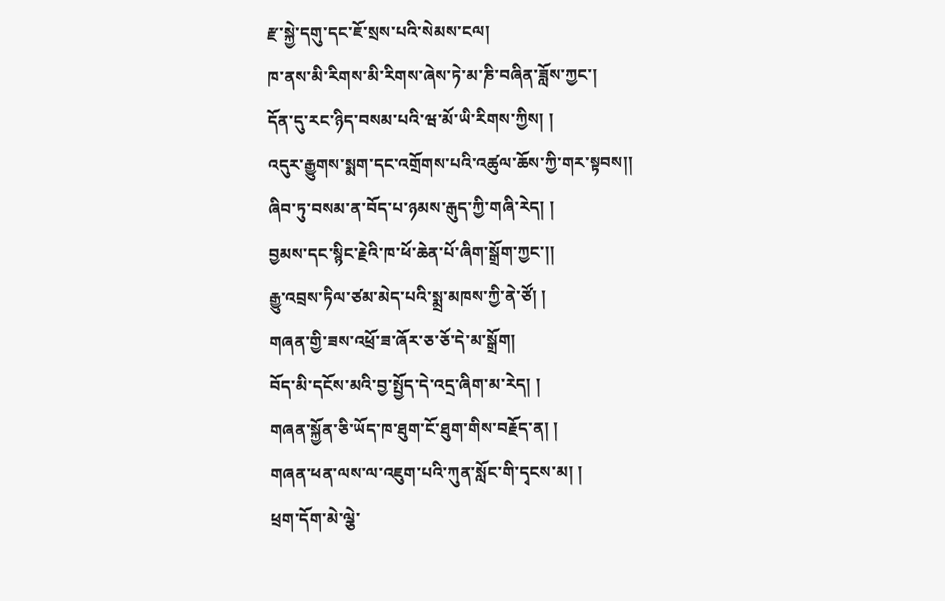རྫ་སྐྱེ་དགུ་དང་ཇོ་སྲས་པའི་སེམས་ངལ།
ཁ་ནས་མི་རིགས་མི་རིགས་ཞེས་ཏེ་མ་ཎི་བཞིན་ཟློས་ཀྱང་།
དོན་དུ་རང་ཉིད་བསམ་པའི་ཝ་མོ་ཡི་རིགས་ཀྱིས། །
འདུར་རྒྱུགས་སྨག་དང་འགྲོགས་པའི་འཚུལ་ཆོས་ཀྱི་གར་སྟབས།།
ཞིབ་ཏུ་བསམ་ན་བོད་པ་ཉམས་རྒུད་ཀྱི་གཞི་རེད། །
བྱམས་དང་སྙིང་རྗེའི་ཁ་ཕོ་ཆེན་པོ་ཞིག་སྒྲོག་ཀྱང་།།
རྒྱུ་འབྲས་ཏིལ་ཙམ་མེད་པའི་སྨྲ་མཁས་ཀྱི་ནེ་ཙོ། །
གཞན་གྱི་ཟས་འཕྲོ་ཟ་ཞོར་ཅ་ཅོ་དེ་མ་སྒྲོག།
བོད་མི་དངོས་མའི་བྱ་སྤྱོད་དེ་འདྲ་ཞིག་མ་རེད། །
གཞན་སྐྱོན་ཅི་ཡོད་ཁ་ཐུག་ངོ་ཐུག་གིས་བརྗོད་ན། །
གཞན་ཕན་ལས་ལ་འཇུག་པའི་ཀུན་སློང་གི་དྭངས་མ། །
ཕྲག་དོག་མེ་ལྕེ་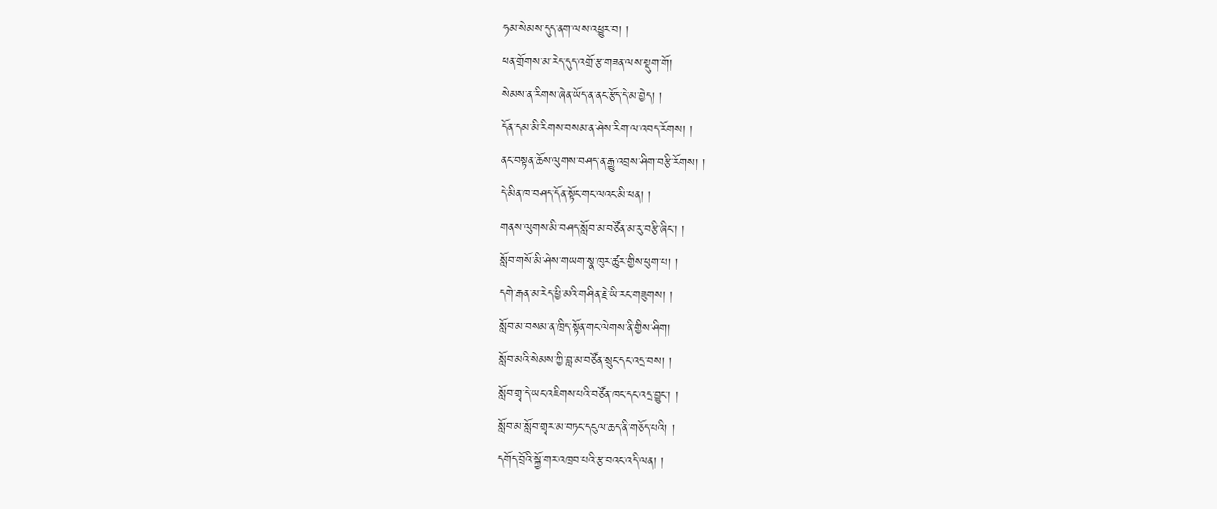ཧམ་སེམས་དུད་ནག་ལས་འཕྱུར་བ། །
ཕན་གྲོགས་མ་རེད་དུད་འགྲོ་རྩ་གཟན་ལས་སྡུག་གོ།
སེམས་ན་རིགས་ཞེན་ཡོད་ན་ནང་རྩོད་དེ་མ་བྱེད། །
དོན་དམ་མི་རིགས་བསམ་ན་ཤེས་རིག་ལ་འབད་རོགས། །
ནང་བསྟན་ཆོས་ལུགས་བཤད་ན་རྒྱུ་འབྲས་ཤིག་བརྩི་རོགས། །
དེ་མིན་ཁ་བཤད་དོན་སྟོང་གང་ལའང་མི་ཕན། །
གནས་ལུགས་མི་བཤད་སློབ་མ་བཙོན་མ་རུ་བརྩི་ཞིང་། །
སློབ་གསོ་མི་ཤེས་གཡག་སྣ་ཁུར་ཚུར་གྱིས་ཕུག་པ། །
དགེ་རྒན་མ་རེད་ཕྱི་མའི་གཤིན་རྗེ་ཡི་རང་གཟུགས། །
སློབ་མ་བསམ་ན་ཁྲིད་སྟོན་གང་ལེགས་ནི་གྱིས་ཤིག།
སློབ་མའི་སེམས་ཀྱི་བླ་མ་བཙོན་སྲུང་དང་འདྲ་བས། །
སློབ་གྲྭ་དེ་ཡང་འཇིགས་པའི་བཙོན་ཁང་དང་འདྲ་བྱུང་། །
སློབ་མ་སློབ་གྲྭར་མ་བཏང་དངུལ་ཆད་ནི་གཅོད་པའི། །
དགོད་བྲོའི་སྐྱོ་གར་འཁྲབ་པའི་རྩ་བའང་འདི་ལན། །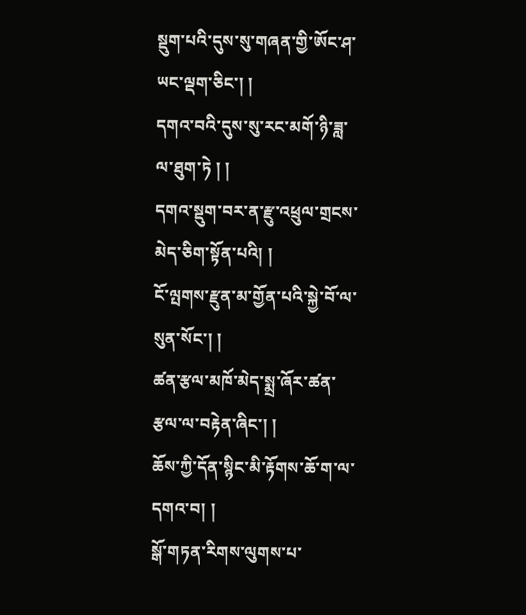སྡུག་པའི་དུས་སུ་གཞན་གྱི་ཨོང་ཤ་ཡང་ལྡག་ཅིང་། །
དགའ་བའི་དུས་སུ་རང་མགོ་ཉི་ཟླ་ལ་ཐུག་ཏེ ། །
དགའ་སྡུག་བར་ན་རྫུ་འཕྲུལ་གྲངས་མེད་ཅིག་སྟོན་པའི། །
ངོ་ལྤགས་རྫུན་མ་གྱོན་པའི་སྐྱེ་བོ་ལ་སུན་སོང་། །
ཚན་རྩལ་མཁོ་མེད་སྨྲ་ཞོར་ཚན་རྩལ་ལ་བརྟེན་ཞིང་། །
ཆོས་ཀྱི་དོན་སྙིང་མི་རྟོགས་ཆོ་ག་ལ་དགའ་བ། །
སྒོ་གཏན་རིགས་ལུགས་པ་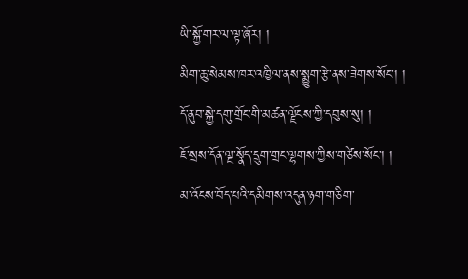ཡི་སྐྱོ་གར་ལ་ལྟ་ཞོར། །
མིག་ཆུ་སེམས་ཁར་འཁྱིལ་ནས་སྨྱུག་རྩེ་ནས་ཟེགས་སོང་། །
དོ་ནུབ་སྐྱེ་དགུ་གྲོང་གི་མཚན་ལྗོངས་ཀྱི་དབུས་སུ། །
ཇོ་སྲས་དོན་ལྔ་སྣོད་དྲུག་གྲང་ལྷགས་ཀྱིས་གཙེས་སོང་། །
མ་འོངས་བོད་པའི་དམིགས་འདུན་ཉག་གཅིག་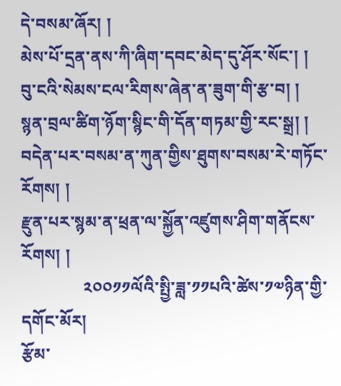དེ་བསམ་ཞོར། །
མེས་པོ་དྲན་ནས་ཀི་ཞིག་དབང་མེད་དུ་ཤོར་སོང་། །
བུ་ངའི་སེམས་ངལ་རིགས་ཞེན་ན་ཟུག་གི་རྩ་བ། །
སྙན་བྲལ་ཚིག་ཉོག་སྙིང་གི་དོན་གཏམ་གྱི་རང་སྒྲ། །
བདེན་པར་བསམ་ན་ཀུན་གྱིས་ཐུགས་བསམ་རེ་གཏོང་རོགས། །
རྫུན་པར་སྙམ་ན་ཕྲན་ལ་སྐྱོན་འཛུགས་ཤིག་གནོངས་རོགས། །
               ༢༠༠༡༡ལོའི་སྤྱི་ཟླ་༡༡པའི་ཚེས་༡༧ཉིན་གྱི་དགོང་མོར།
རྩོམ་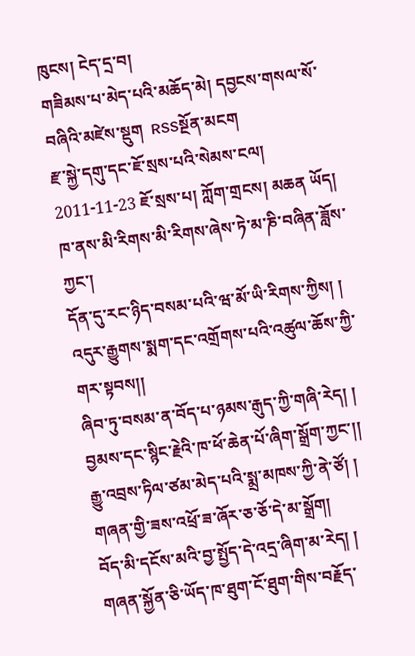ཁུངས། ངེད་དྲ་བ།
གཟིམས་པ་མེད་པའི་མཆོད་མེ། དབྱངས་གསལ་སོ་བཞིའི་མཛེས་སྡུག  RSSསྔོན་མངག
རྫ་སྐྱེ་དགུ་དང་ཇོ་སྲས་པའི་སེམས་ངལ།
2011-11-23 ཇོ་སྲས་པ། ཀློག་གྲངས། མཆན ཡོད།
ཁ་ནས་མི་རིགས་མི་རིགས་ཞེས་ཏེ་མ་ཎི་བཞིན་ཟློས་ཀྱང་།
དོན་དུ་རང་ཉིད་བསམ་པའི་ཝ་མོ་ཡི་རིགས་ཀྱིས། །
འདུར་རྒྱུགས་སྨག་དང་འགྲོགས་པའི་འཚུལ་ཆོས་ཀྱི་གར་སྟབས།།
ཞིབ་ཏུ་བསམ་ན་བོད་པ་ཉམས་རྒུད་ཀྱི་གཞི་རེད། །
བྱམས་དང་སྙིང་རྗེའི་ཁ་ཕོ་ཆེན་པོ་ཞིག་སྒྲོག་ཀྱང་།།
རྒྱུ་འབྲས་ཏིལ་ཙམ་མེད་པའི་སྨྲ་མཁས་ཀྱི་ནེ་ཙོ། །
གཞན་གྱི་ཟས་འཕྲོ་ཟ་ཞོར་ཅ་ཅོ་དེ་མ་སྒྲོག།
བོད་མི་དངོས་མའི་བྱ་སྤྱོད་དེ་འདྲ་ཞིག་མ་རེད། །
གཞན་སྐྱོན་ཅི་ཡོད་ཁ་ཐུག་ངོ་ཐུག་གིས་བརྗོད་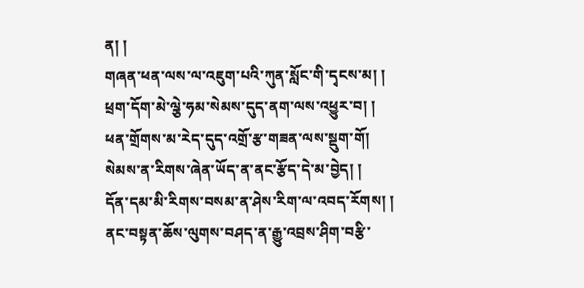ན། །
གཞན་ཕན་ལས་ལ་འཇུག་པའི་ཀུན་སློང་གི་དྭངས་མ། །
ཕྲག་དོག་མེ་ལྕེ་ཧམ་སེམས་དུད་ནག་ལས་འཕྱུར་བ། །
ཕན་གྲོགས་མ་རེད་དུད་འགྲོ་རྩ་གཟན་ལས་སྡུག་གོ།
སེམས་ན་རིགས་ཞེན་ཡོད་ན་ནང་རྩོད་དེ་མ་བྱེད། །
དོན་དམ་མི་རིགས་བསམ་ན་ཤེས་རིག་ལ་འབད་རོགས། །
ནང་བསྟན་ཆོས་ལུགས་བཤད་ན་རྒྱུ་འབྲས་ཤིག་བརྩི་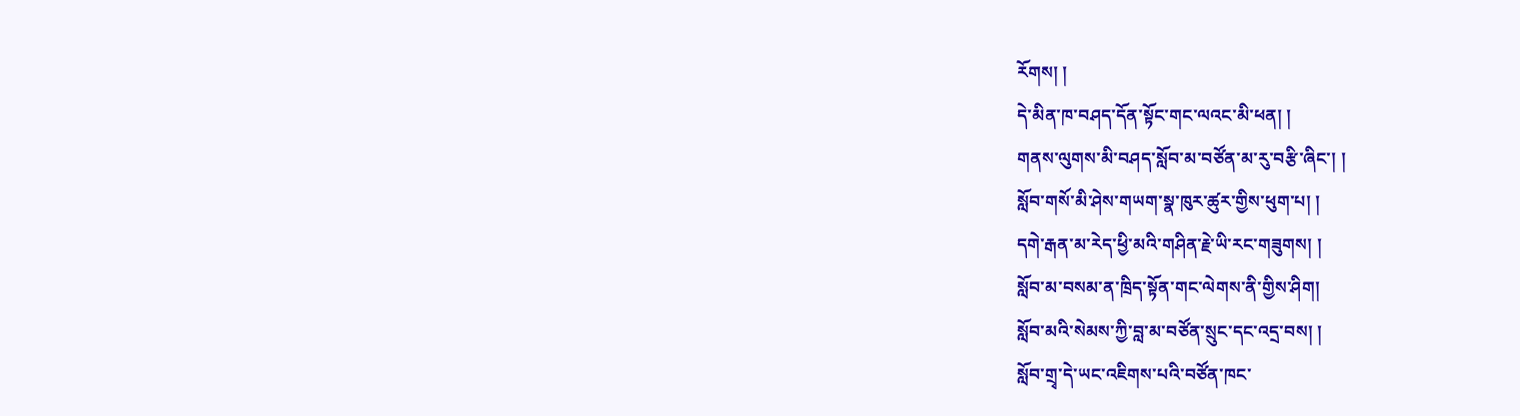རོགས། །
དེ་མིན་ཁ་བཤད་དོན་སྟོང་གང་ལའང་མི་ཕན། །
གནས་ལུགས་མི་བཤད་སློབ་མ་བཙོན་མ་རུ་བརྩི་ཞིང་། །
སློབ་གསོ་མི་ཤེས་གཡག་སྣ་ཁུར་ཚུར་གྱིས་ཕུག་པ། །
དགེ་རྒན་མ་རེད་ཕྱི་མའི་གཤིན་རྗེ་ཡི་རང་གཟུགས། །
སློབ་མ་བསམ་ན་ཁྲིད་སྟོན་གང་ལེགས་ནི་གྱིས་ཤིག།
སློབ་མའི་སེམས་ཀྱི་བླ་མ་བཙོན་སྲུང་དང་འདྲ་བས། །
སློབ་གྲྭ་དེ་ཡང་འཇིགས་པའི་བཙོན་ཁང་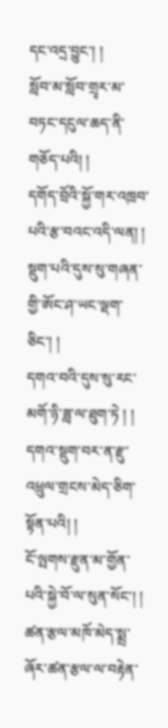དང་འདྲ་བྱུང་། །
སློབ་མ་སློབ་གྲྭར་མ་བཏང་དངུལ་ཆད་ནི་གཅོད་པའི། །
དགོད་བྲོའི་སྐྱོ་གར་འཁྲབ་པའི་རྩ་བའང་འདི་ལན། །
སྡུག་པའི་དུས་སུ་གཞན་གྱི་ཨོང་ཤ་ཡང་ལྡག་ཅིང་། །
དགའ་བའི་དུས་སུ་རང་མགོ་ཉི་ཟླ་ལ་ཐུག་ཏེ ། །
དགའ་སྡུག་བར་ན་རྫུ་འཕྲུལ་གྲངས་མེད་ཅིག་སྟོན་པའི། །
ངོ་ལྤགས་རྫུན་མ་གྱོན་པའི་སྐྱེ་བོ་ལ་སུན་སོང་། །
ཚན་རྩལ་མཁོ་མེད་སྨྲ་ཞོར་ཚན་རྩལ་ལ་བརྟེན་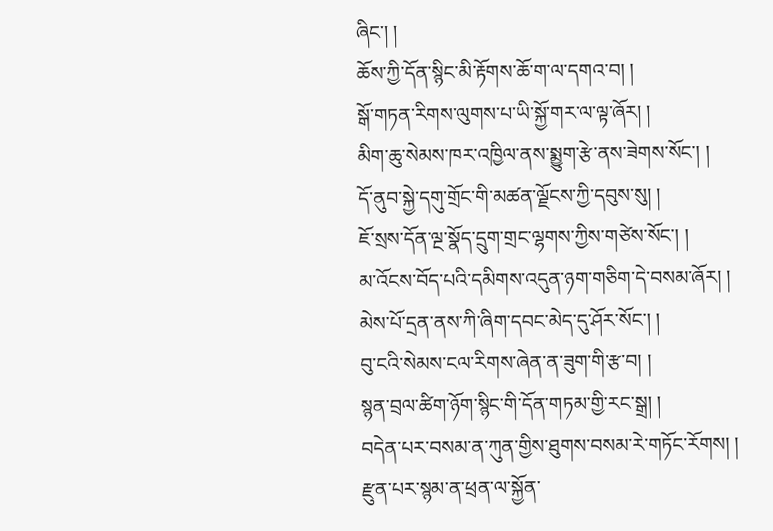ཞིང་། །
ཆོས་ཀྱི་དོན་སྙིང་མི་རྟོགས་ཆོ་ག་ལ་དགའ་བ། །
སྒོ་གཏན་རིགས་ལུགས་པ་ཡི་སྐྱོ་གར་ལ་ལྟ་ཞོར། །
མིག་ཆུ་སེམས་ཁར་འཁྱིལ་ནས་སྨྱུག་རྩེ་ནས་ཟེགས་སོང་། །
དོ་ནུབ་སྐྱེ་དགུ་གྲོང་གི་མཚན་ལྗོངས་ཀྱི་དབུས་སུ། །
ཇོ་སྲས་དོན་ལྔ་སྣོད་དྲུག་གྲང་ལྷགས་ཀྱིས་གཙེས་སོང་། །
མ་འོངས་བོད་པའི་དམིགས་འདུན་ཉག་གཅིག་དེ་བསམ་ཞོར། །
མེས་པོ་དྲན་ནས་ཀི་ཞིག་དབང་མེད་དུ་ཤོར་སོང་། །
བུ་ངའི་སེམས་ངལ་རིགས་ཞེན་ན་ཟུག་གི་རྩ་བ། །
སྙན་བྲལ་ཚིག་ཉོག་སྙིང་གི་དོན་གཏམ་གྱི་རང་སྒྲ། །
བདེན་པར་བསམ་ན་ཀུན་གྱིས་ཐུགས་བསམ་རེ་གཏོང་རོགས། །
རྫུན་པར་སྙམ་ན་ཕྲན་ལ་སྐྱོན་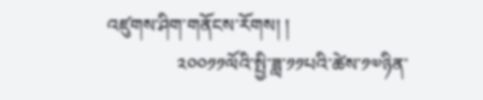འཛུགས་ཤིག་གནོངས་རོགས། །
               ༢༠༠༡༡ལོའི་སྤྱི་ཟླ་༡༡པའི་ཚེས་༡༧ཉིན་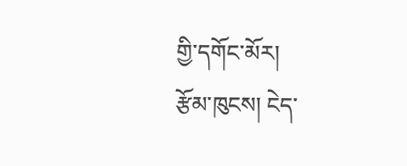གྱི་དགོང་མོར།
རྩོམ་ཁུངས། ངེད་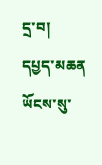དྲ་བ།
དཔྱད་མཆན ཡོངས་སུ་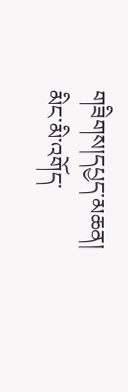གཟིགས།དཔྱད་མཆན།
མིང་མི་འགོད་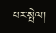པར་སྤེལ།